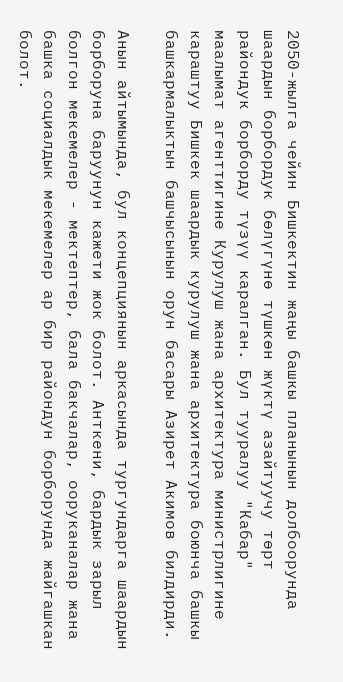2050-жылга чейин Бишкектин жаңы башкы планынын долбоорунда шаардын борбордук бөлүгүнө түшкөн жүктү азайтуучу төрт райондук борборду түзүү каралган. Бул тууралуу "Кабар" маалымат агенттигине Курулуш жана архитектура министрлигине караштуу Бишкек шаардык курулуш жана архитектура боюнча башкы башкармалыктын башчысынын орун басары Азирет Акимов билдирди.

Анын айтымында, бул концепциянын аркасында тургундарга шаардын борборуна баруунун кажети жок болот. Анткени, бардык зарыл болгон мекемелер - мектептер, бала бакчалар, ооруканалар жана башка социалдык мекемелер ар бир райондун борборунда жайгашкан болот.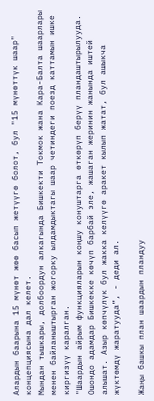Алардын баарына 15 мүнөт жөө басып жетүүгө болот, бул "15 мүнөттүк шаар" концепциясына дал келет.
Мындан тышкары, долбоордун алкагында Бишкекти Токмок жана Кара-Балта шаарлары менен байланыштырган жогорку ылдамдыктагы шаар четиндеги поезд каттамын ишке киргизүү каралган.
"Шаардын айрым функцияларын коңшу конуштарга өткөрүп берүү пландаштырылууда. Ошондо адамдар Бишкекке көчүп барбай эле, жашаган жеринин жанында иштей алышат. Азыр көпчүлүк бул жакка келүүгө аракет кылып жатат, бул ашыкча жүктөмдү жаратууда”, - деди ал.

Жаңы башкы план шаардын пландуу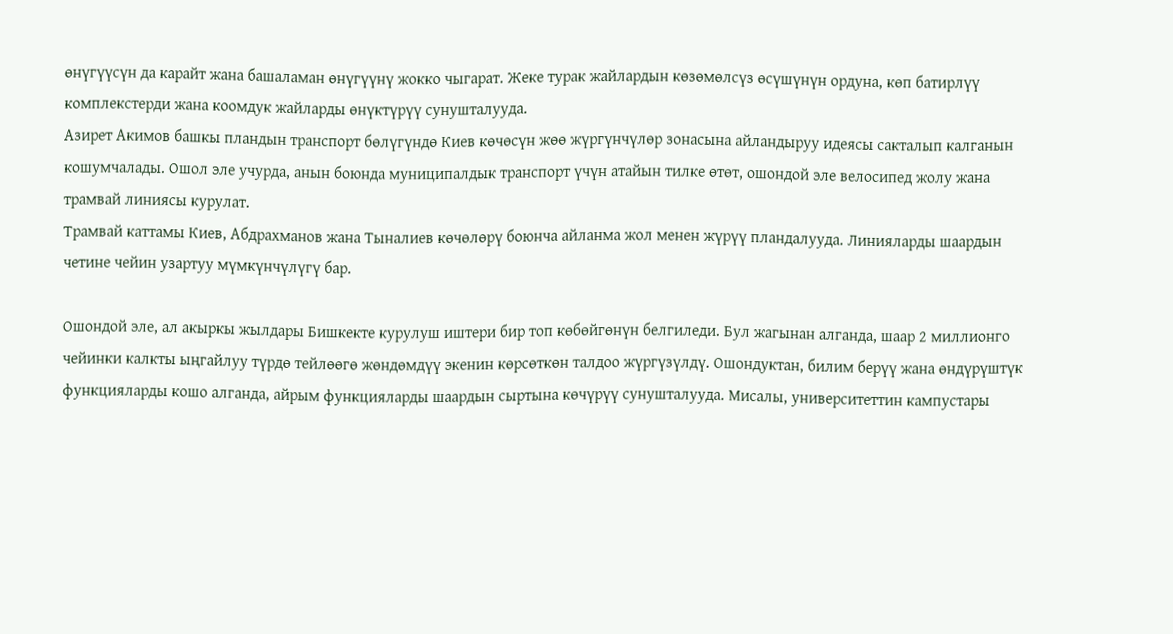өнүгүүсүн да карайт жана башаламан өнүгүүнү жокко чыгарат. Жеке турак жайлардын көзөмөлсүз өсүшүнүн ордуна, көп батирлүү комплекстерди жана коомдук жайларды өнүктүрүү сунушталууда.
Азирет Акимов башкы пландын транспорт бөлүгүндө Киев көчөсүн жөө жүргүнчүлөр зонасына айландыруу идеясы сакталып калганын кошумчалады. Ошол эле учурда, анын боюнда муниципалдык транспорт үчүн атайын тилке өтөт, ошондой эле велосипед жолу жана трамвай линиясы курулат.
Трамвай каттамы Киев, Абдрахманов жана Тыналиев көчөлөрү боюнча айланма жол менен жүрүү пландалууда. Линияларды шаардын четине чейин узартуу мүмкүнчүлүгү бар.

Ошондой эле, ал акыркы жылдары Бишкекте курулуш иштери бир топ көбөйгөнүн белгиледи. Бул жагынан алганда, шаар 2 миллионго чейинки калкты ыңгайлуу түрдө тейлөөгө жөндөмдүү экенин көрсөткөн талдоо жүргүзүлдү. Ошондуктан, билим берүү жана өндүрүштүк функцияларды кошо алганда, айрым функцияларды шаардын сыртына көчүрүү сунушталууда. Мисалы, университеттин кампустары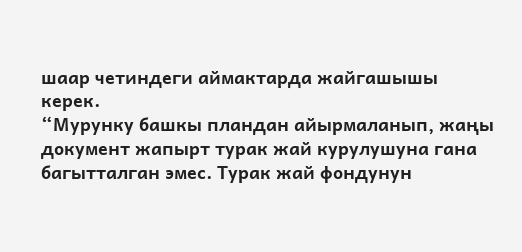шаар четиндеги аймактарда жайгашышы керек.
“Мурунку башкы пландан айырмаланып, жаңы документ жапырт турак жай курулушуна гана багытталган эмес. Турак жай фондунун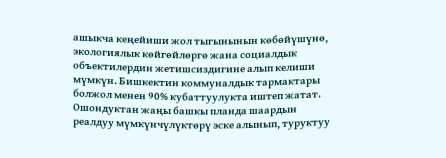ашыкча кеңейиши жол тыгынынын көбөйүшүнө, экологиялык көйгөйлөргө жана социалдык объектилердин жетишсиздигине алып келиши мүмкүн. Бишкектин коммуналдык тармактары болжол менен 90% кубаттуулукта иштеп жатат. Ошондуктан жаңы башкы планда шаардын реалдуу мүмкүнчүлүктөрү эске алынып, туруктуу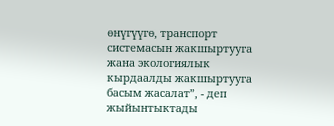өнүгүүгө, транспорт системасын жакшыртууга жана экологиялык кырдаалды жакшыртууга басым жасалат”, - деп жыйынтыктады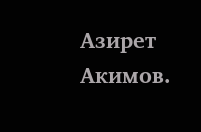Азирет Акимов.